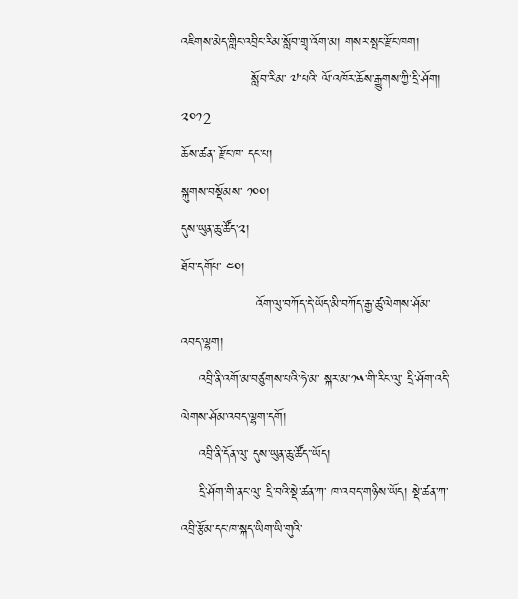འཇིགས་མེད་གླིང་འབྲིང་རིམ་སློབ་གྲྭ་འོག་མ། གསར་སྤང་རྫོང་ཁག།
                སློབ་རིམ་ ༧་པའི་ ལོ་འཁོར་ཆོས་རྒྱུགས་ཀྱི་དྲི་ཤོག། ༢༠༡2
ཆོས་ཚན་ རྫོང་ཁ་ དང་པ།                                       སྐུགས་བསྡོམས་ ༡༠༠།
དུས་ཡུན་ཆུ་ཚོད་༢།                                            ཐོབ་དགོཔ་ ༤༠།
                 འོག་ལུ་བཀོད་དེ་ཡོད་མི་བཀོད་རྒྱ་ཚུ་ལེགས་ཤོམ་འབད་ལྷག།
    འབྲི་ནི་འགོ་མ་བཙུགས་པའི་ཧེ་མ་ སྐར་མ་༡༥་གི་རིང་ལུ་ དྲི་ཤོག་འདི་ལེགས་ཤོམ་འབད་ལྷག་དགོ།
    འབྲི་ནི་དོན་ལུ་ དུས་ཡུན་ཆུ་ཚོད་་ཡོད།
    དྲི་ཤོག་གི་ནང་ལུ་ དྲི་བའི་སྡེ་ཚན་ཀ་ ཁ་འབད་གཉིས་ཡོད། སྡེ་ཚན་ཀ་འབྲི་རྩོམ་དང་ཁ་སྐད་ཡིག་ཡི་གུའི་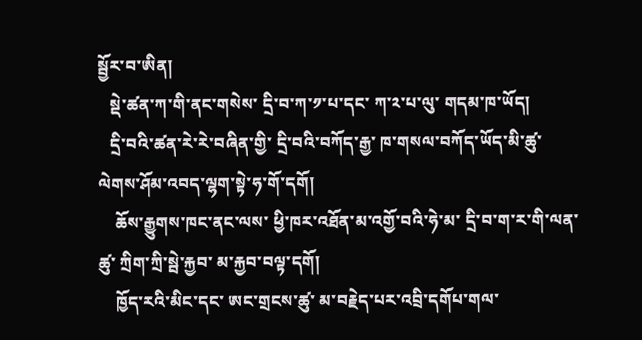སྦྱོར་བ་ཨིན།
   སྡེ་ཚན་ཀ་གི་ནང་གསེས་ དྲི་བ་ཀ་༡་པ་དང་ ཀ་༢་པ་ལུ་ གདམ་ཁ་ཡོད།
   དྲི་བའི་ཚན་རེ་རེ་བཞིན་གྱི་ དྲི་བའི་བཀོད་རྒྱ་ ཁ་གསལ་བཀོད་ཡོད་མི་ཚུ་ ལེགས་ཤོམ་འབད་ལྷག་སྟེ་ཧ་གོ་དགོ།
    ཆོས་རྒྱུགས་ཁང་ནང་ལས་ ཕྱི་ཁར་འཐོན་མ་འགྱོ་བའི་ཧེ་མ་ དྲི་བ་ག་ར་གི་ལན་ཚུ་ ཀྲིག་ཀྲི་སྦེ་རྐྱབ་ མ་རྐྱབ་བལྟ་དགོ།
    ཁྱོད་རའི་མིང་དང་ ཨང་གྲངས་ཚུ་ མ་བརྗེད་པར་འབྲི་དགོཔ་གལ་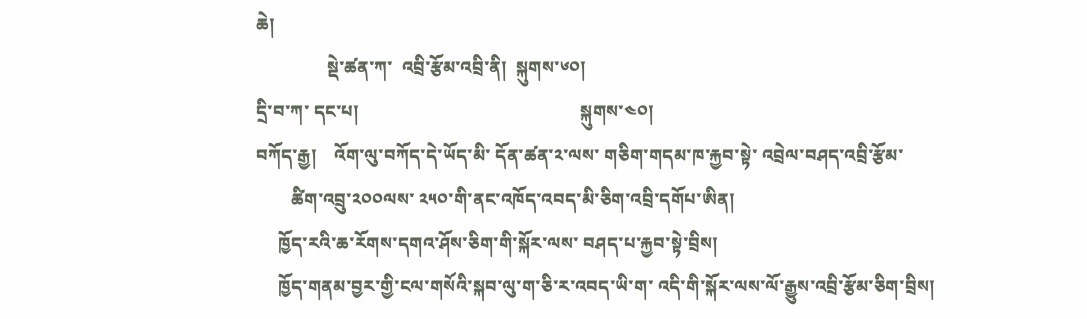ཆེ།
                སྡེ་ཚན་ཀ་  འབྲི་རྩོམ་འབྲི་ནི།  སྐུགས་༦༠།
དྲི་བ་ཀ་ དང་པ།                                                  སྐུགས་༤༠།
བཀོད་རྒྱ།    འོག་ལུ་བཀོད་དེ་ཡོད་མི་ དོན་ཚན་༢་ལས་ གཅིག་གདམ་ཁ་རྐྱབ་སྟེ་ འབྲེལ་བཤད་འབྲི་རྩོམ་
        ཚིག་འབྲུ་༢༠༠ལས་ ༢༥༠་གི་ནང་འཁོད་འབད་མི་ཅིག་འབྲི་དགོཔ་ཨིན།
     ཁྱོད་རའི་ཆ་རོགས་དགའ་ཤོས་ཅིག་གི་སྐོར་ལས་ བཤད་པ་རྐྱབ་སྟེ་བྲིས།
     ཁྱོད་གནམ་བྱར་གྱི་ངལ་གསོའི་སྐབ་ལུ་ག་ཅི་ར་འབད་ཡི་ག་ འདི་གི་སྐོར་ལས་ལོ་རྒྱུས་འབྲི་རྩོམ་ཅིག་བྲིས།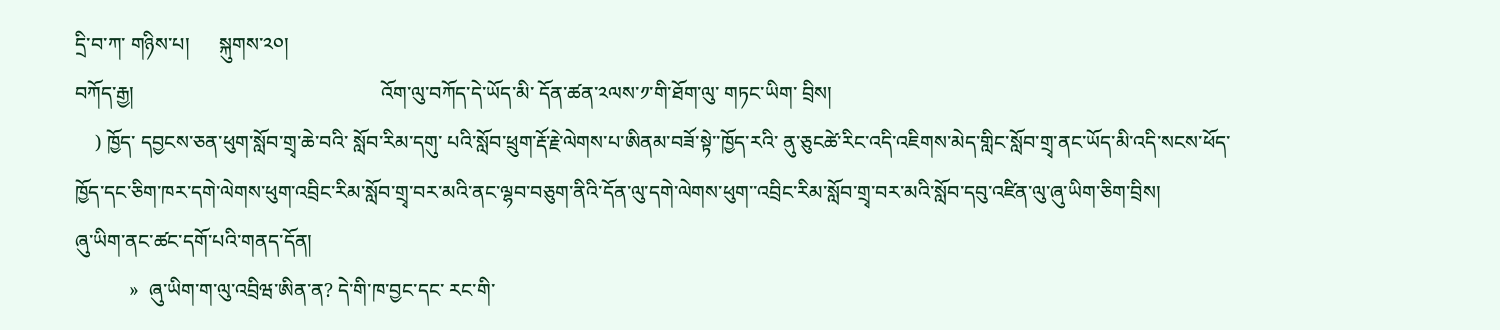དྲི་བ་ཀ་ གཉིས་པ།      སྐུགས་༢༠།
བཀོད་རྒྱ།                                                  འོག་ལུ་བཀོད་དེ་ཡོད་མི་ དོན་ཚན་༢ལས་༡་གི་ཐོག་ལུ་ གཏང་ཡིག་ བྲིས།
    ) ཁྱོད་ དབྱངས་ཅན་ཕུག་སློབ་གྲྭ་ཆེ་བའི་ སློབ་རིམ་དགུ་ པའི་སློབ་ཕྲུག་རྡོ་རྗེ་ལེགས་པ་ཨིནམ་བཟོ་སྟེ་་ཁྱོད་རའི་ ནུ་ཅུངཚེ་རིང་འདི་འཇིགས་མེད་གླིང་སློབ་གྲྭ་ནང་ཡོད་མི་འདི་སངས་ཕོད་ཁྱོད་དང་ཅིག་ཁར་དགེ་ལེགས་ཕུག་འབྲིང་རིམ་སློབ་གྲྭ་བར་མའི་ནང་ལྷབ་བཅུག་ནིའི་དོན་ལུ་དགེ་ལེགས་ཕུག་་འབྲིང་རིམ་སློབ་གྲྭ་བར་མའི་སློབ་དབུ་འཛིན་ལུ་ཞུ་ཡིག་ཅིག་བྲིས།
ཞུ་ཡིག་ནང་ཚང་དགོ་པའི་གནད་དོན།
           »  ཞུ་ཡིག་ག་ལུ་འབྲིཝ་ཨིན་ན? དེ་གི་ཁ་བྱང་དང་ རང་གི་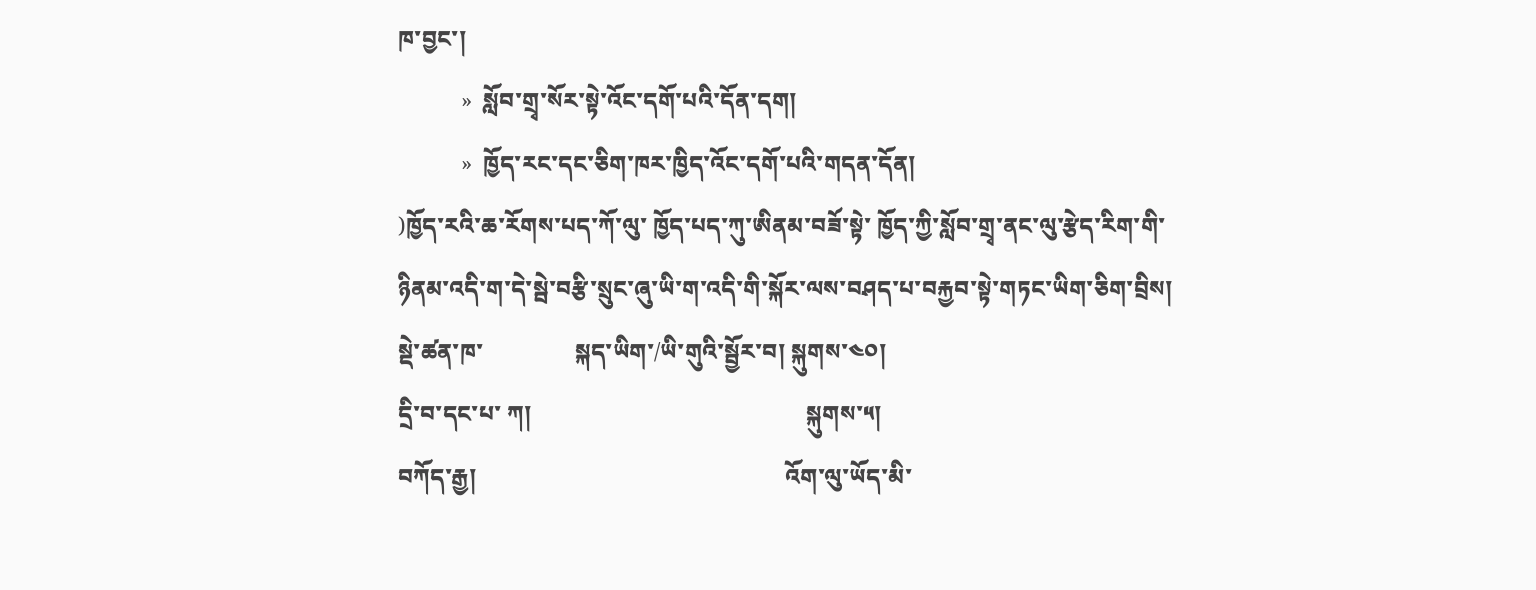ཁ་བྱང་།
           »  སློབ་གྲྭ་སོར་སྟེ་འོང་དགོ་པའི་དོན་དག།
           »  ཁྱོད་རང་དང་ཅིག་ཁར་ཁྱིད་འོང་དགོ་པའི་གདན་དོན།
)ཁྱོད་རའི་ཆ་རོགས་པད་ཀོ་ལུ་ ཁྱོད་པད་ཀུ་ཨིནམ་བཟོ་སྟེ་ ཁྱོད་ཀྱི་སློབ་གྲྭ་ནང་ལུ་རྩེད་རིག་གི་ཉིནམ་འདི་ག་དེ་སྦེ་བརྩི་སྲུང་ཞུ་ཡི་ག་འདི་གི་སྐོར་ལས་བཤད་པ་བརྐྱབ་སྟེ་གཏང་ཡིག་ཅིག་བྲིས།
སྡེ་ཚན་ཁ་                སྐད་ཡིག་/ཡི་གུའི་སྦྱོར་བ། སྐུགས་༤༠།
དྲི་བ་དང་པ་ ཀ།                                                སྐུགས་༥།
བཀོད་རྒྱ།                                                      འོག་ལུ་ཡོད་མི་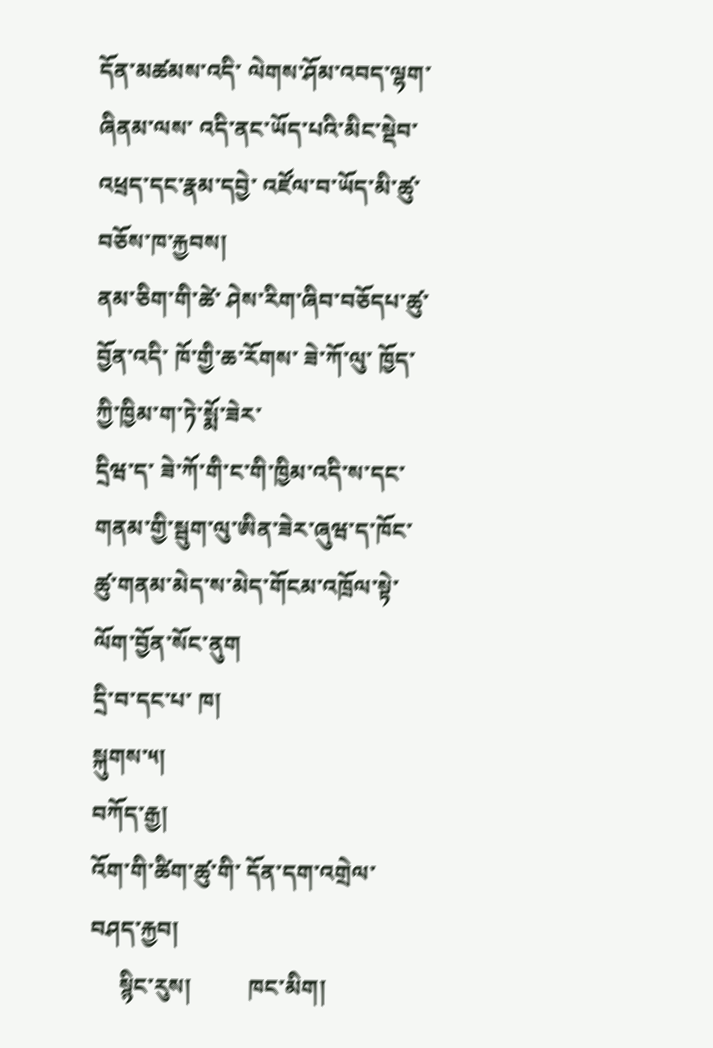དོན་མཚམས་འདི་ ལེགས་ཤོམ་འབད་ལྷག་ཞིནམ་ལས་ འདི་ནང་ཡོད་པའི་མིང་སྡེབ་ འཕྲད་དང་རྣམ་དབྱེ་ འཛོལ་བ་ཡོད་མི་ཚུ་བཅོས་ཁ་རྐྱབས།
ནམ་ཅིག་གི་ཚེ་ ཤེས་རིག་ཞིབ་བཅོདཔ་ཚུ་བྱོན་འདི་ ཁོ་གྱི་ཆ་རོགས་ ཟེ་ཀོ་ལུ་ ཁྱོད་ཀྱི་ཁྱིམ་ག་ཏེ་སྨོ་ཟེར་
དྲིཝ་ད་ ཟེ་ཀོ་གི་ང་གི་ཁྱིམ་འདི་ས་དང་གནམ་གྱི་སྦུག་ལུ་ཨིན་ཟེར་ཞུཝ་ད་ཁོང་ཚུ་གནམ་མེད་ས་མེད་གོངམ་འཁྲོལ་སྟེ་
ལོག་བྱོན་སོང་ནུག
དྲི་བ་དང་པ་ ཁ།                                                སྐུགས་༥།
བཀོད་རྒྱ།                                                         འོག་གི་ཚིག་ཚུ་གི་ དོན་དག་འགྲེལ་བཤད་རྐྱབ།
     སྙིང་རུས།          ཁང་མིག།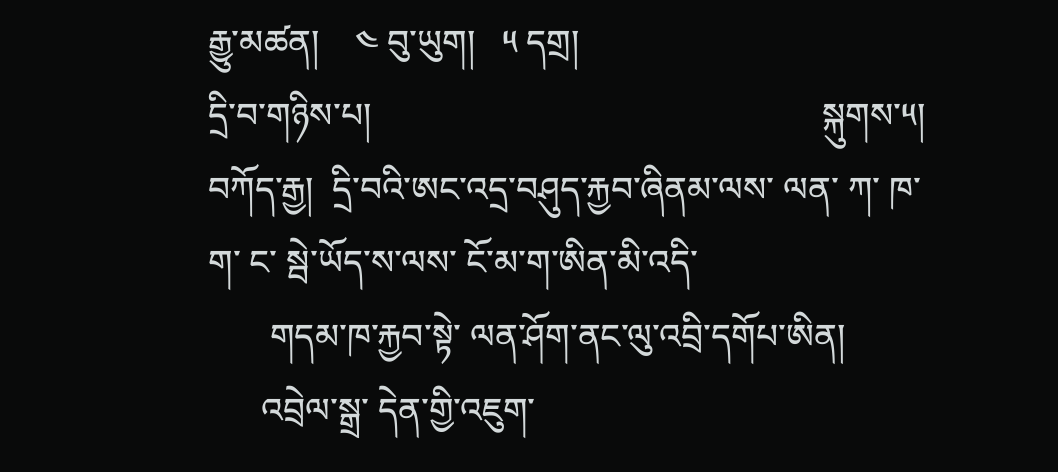རྒྱུ་མཚན།    ༤ བུ་ཡུག།   ༥ དགྲ།
དྲི་བ་གཉིས་པ།                                                   སྐུགས་༥།
བཀོད་རྒྱ།  དྲི་བའི་ཨང་འདྲ་བཤུད་རྐྱབ་ཞིནམ་ལས་ ལན་ ཀ་ ཁ་ ག་ ང་ སྦེ་ཡོད་ས་ལས་ ངོ་མ་ག་ཨིན་མི་འདི་
       གདམ་ཁ་རྐྱབ་སྟེ་ ལན་ཤོག་ནང་ལུ་འབྲི་དགོཔ་ཨིན།
      འབྲེལ་སྒྲ་ དེན་གྱི་འཇུག་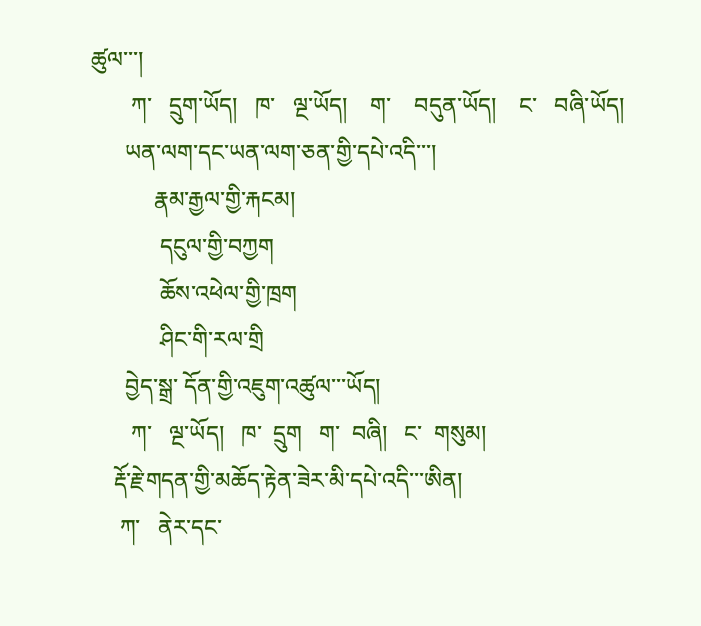ཚུལ་་་།
       ཀ་   དྲུག་ཡོད།   ཁ་   ལྔ་ཡོད།    ག་    བདུན་ཡོད།    ང་   བཞི་ཡོད།
      ཡན་ལག་དང་ཡན་ལག་ཅན་གྱི་དཔེ་འདི་་་།
           རྣམ་རྒྱལ་གྱི་རྐངམ།
            དངུལ་གྱི་བཀྱག
            ཆོས་འཕེལ་གྱི་ཁྲག
            ཤིང་གི་རལ་གྲི
      བྱེད་སྒྲ་ དོན་གྱི་འཇུག་འཚུལ་་་ཡོད།
       ཀ་   ལྔ་ཡོད།   ཁ་  དྲུག   ག་  བཞི།   ང་  གསུམ།
    རྡོ་རྗེ་གདན་གྱི་མཆོད་རྟེན་ཟེར་མི་དཔེ་འདི་་་ཨིན།
     ཀ་   ནེར་དང་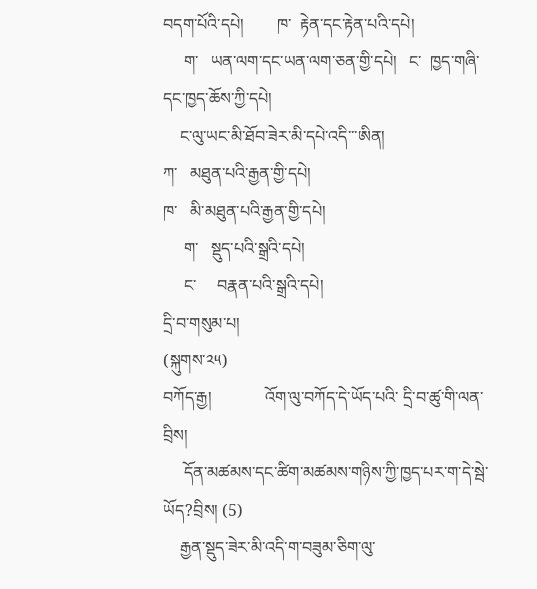བདག་པོའི་དཔེ།        ཁ་  རྟེན་དང་རྟེན་པའི་དཔེ།
     ག་   ཡན་ལག་དང་ཡན་ལག་ཅན་གྱི་དཔེ།   ང་  ཁྱད་གཞི་དང་ཁྱད་ཆོས་ཀྱི་དཔེ།
    ང་ལུ་ཡང་མི་ཐོབ་ཟེར་མི་དཔེ་འདི་་་ཨིན།
ཀ་   མཐུན་པའི་རྒྱན་གྱི་དཔེ།
ཁ་   མི་མཐུན་པའི་རྒྱན་གྱི་དཔེ།
     ག་   སྡུད་པའི་སྒྲའི་དཔེ།
     ང་     བརྣན་པའི་སྒྲའི་དཔེ།
དྲི་བ་གསུམ་པ།                                                      (སྐུགས་༢༥)
བཀོད་རྒྱ།             འོག་ལུ་བཀོད་དེ་ཡོད་པའི་ དྲི་བ་ཚུ་གི་ལན་བྲིས།
     དོན་མཚམས་དང་ཚིག་མཚམས་གཉིས་ཀྱི་ཁྱད་པར་ག་དེ་སྦེ་ཡོད?བྲིས། (5)
    རྒྱན་སྡུད་ཟེར་མི་འདི་ག་བཟུམ་ཅིག་ལུ་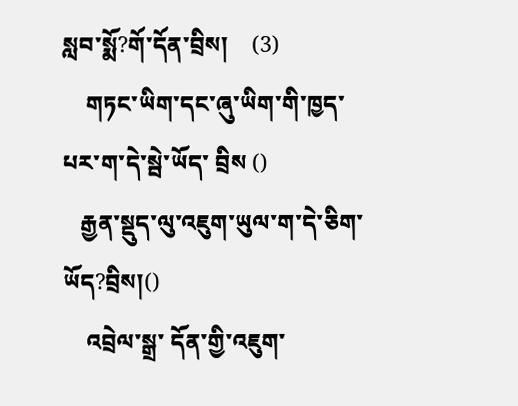སླབ་སྨོ?གོ་དོན་བྲིས།    (3)
    གཏང་ཡིག་དང་ཞུ་ཡིག་གི་ཁྱད་པར་ག་དེ་སྦེ་ཡོད་ བྲིས ()
   རྒྱན་སྡུད་ལུ་འཇུག་ཡུལ་ག་དེ་ཅིག་ཡོད?བྲིས།()
    འབྲེལ་སྒྲ་ དོན་གྱི་འཇུག་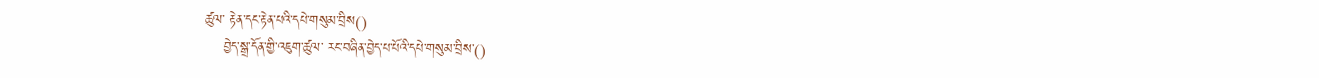ཚུལ་ རྟེན་དང་རྟེན་པའི་དཔེ་གསུམ་བྲིས()
    བྱེད་སྒྲ་དོན་གྱི་འཇུག་ཚུལ་ རང་བཞིན་བྱེད་པ་པོའི་དཔེ་གསུམ་བྲིས་()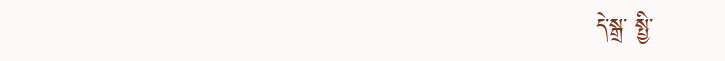དེ་སྒྲ་ སྤྱི་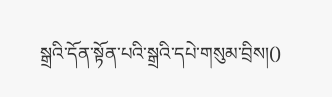སྒྲའི་དོན་སྟོན་པའི་སྒྲའི་དཔེ་གསུམ་བྲིས།()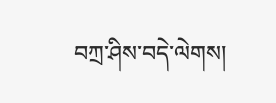བཀྲ་ཤིས་བདེ་ལེགས།